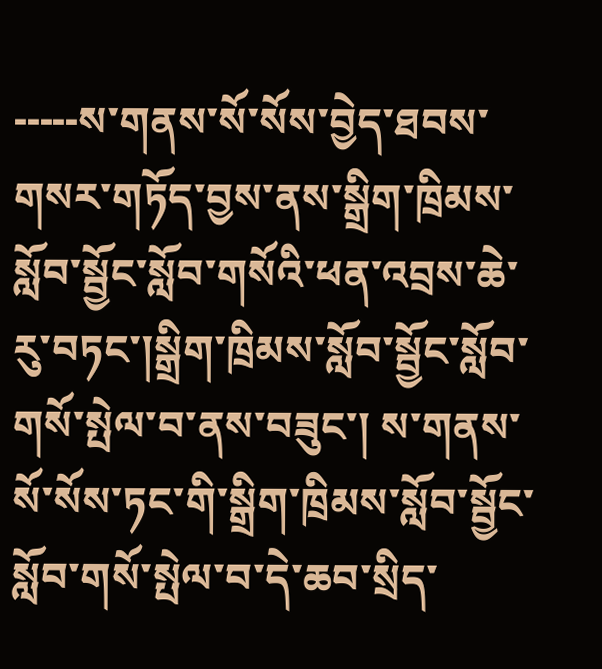-----ས་གནས་སོ་སོས་བྱེད་ཐབས་གསར་གཏོད་བྱས་ནས་སྒྲིག་ཁྲིམས་སློབ་སྦྱོང་སློབ་གསོའི་ཕན་འབྲས་ཆེ་རུ་བཏང་།སྒྲིག་ཁྲིམས་སློབ་སྦྱོང་སློབ་གསོ་སྤེལ་བ་ནས་བཟུང་། ས་གནས་སོ་སོས་ཏང་གི་སྒྲིག་ཁྲིམས་སློབ་སྦྱོང་སློབ་གསོ་སྤེལ་བ་དེ་ཆབ་སྲིད་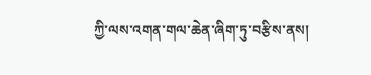ཀྱི་ལས་འགན་གལ་ཆེན་ཞིག་ཏུ་བརྩིས་ནས།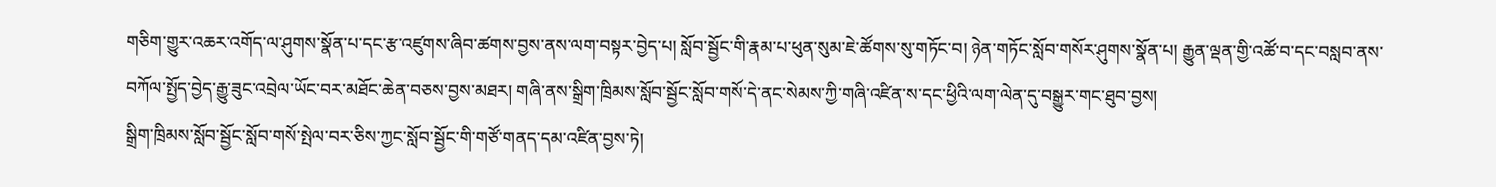གཅིག་གྱུར་འཆར་འགོད་ལ་ཤུགས་སྣོན་པ་དང་རྩ་འཛུགས་ཞིབ་ཚགས་བྱས་ནས་ལག་བསྟར་བྱེད་པ། སློབ་སྦྱོང་གི་རྣམ་པ་ཕུན་སུམ་ཇེ་ཚོགས་སུ་གཏོང་བ། ཉེན་གཏོང་སློབ་གསོར་ཤུགས་སྣོན་པ། རྒྱུན་ལྡན་གྱི་འཚོ་བ་དང་བསླབ་ནས་བཀོལ་སྤྱོད་བྱེད་རྒྱུ་ཟུང་འབྲེལ་ཡོང་བར་མཐོང་ཆེན་བཅས་བྱས་མཐར། གཞི་ནས་སྒྲིག་ཁྲིམས་སློབ་སྦྱོང་སློབ་གསོ་དེ་ནང་སེམས་ཀྱི་གཞི་འཛིན་ས་དང་ཕྱིའི་ལག་ལེན་དུ་བསྒྱུར་གང་ཐུབ་བྱས།
སྒྲིག་ཁྲིམས་སློབ་སྦྱོང་སློབ་གསོ་སྤེལ་བར་ཅིས་ཀྱང་སློབ་སྦྱོང་གི་གཙོ་གནད་དམ་འཛིན་བྱས་ཏེ།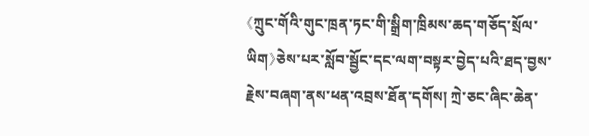《ཀྲུང་གོའི་གུང་ཁྲན་ཏང་གི་སྒྲིག་ཁྲིམས་ཆད་གཅོད་སྲོལ་ཡིག》ཅེས་པར་སློབ་སྦྱོང་དང་ལག་བསྟར་བྱེད་པའི་ཐད་བྱས་རྗེས་བཞག་ནས་ཕན་འབྲས་ཐོན་དགོས། ཀྲེ་ཅང་ཞིང་ཆེན་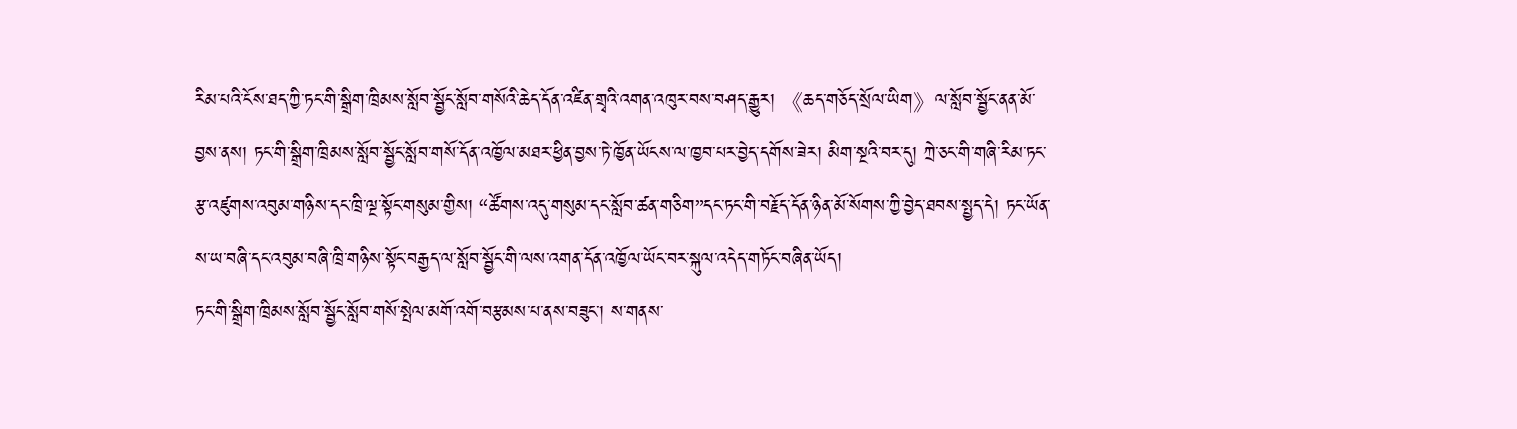རིམ་པའི་ངོས་ཐད་ཀྱི་ཏང་གི་སྒྲིག་ཁྲིམས་སློབ་སྦྱོང་སློབ་གསོའི་ཆེད་དོན་འཛིན་གྲྭའི་འགན་འཁུར་བས་བཤད་རྒྱུར། 《ཆད་གཅོད་སྲོལ་ཡིག》ལ་སློབ་སྦྱོང་ནན་མོ་བྱས་ནས། ཏང་གི་སྒྲིག་ཁྲིམས་སློབ་སྦྱོང་སློབ་གསོ་དོན་འཁྱོལ་མཐར་ཕྱིན་བྱས་ཏེ་ཁྱོན་ཡོངས་ལ་ཁྱབ་པར་བྱེད་དགོས་ཟེར། མིག་སྔའི་བར་དུ། ཀྲེ་ཅང་གི་གཞི་རིམ་ཏང་རྩ་འཛུགས་འབུམ་གཉིས་དང་ཁྲི་ལྔ་སྟོང་གསུམ་གྱིས། “ཚོགས་འདུ་གསུམ་དང་སློབ་ཚན་གཅིག”དང་ཏང་གི་བརྗོད་དོན་ཉིན་མོ་སོགས་ཀྱི་བྱེད་ཐབས་སྤྱད་དེ། ཏང་ཡོན་ས་ཡ་བཞི་དང་འབུམ་བཞི་ཁྲི་གཉིས་སྟོང་བརྒྱད་ལ་སློབ་སྦྱོང་གི་ལས་འགན་དོན་འཁྱོལ་ཡོང་བར་སྐུལ་འདེད་གཏོང་བཞིན་ཡོད།
ཏང་གི་སྒྲིག་ཁྲིམས་སློབ་སྦྱོང་སློབ་གསོ་སྤེལ་མགོ་འགོ་བརྩམས་པ་ནས་བཟུང་། ས་གནས་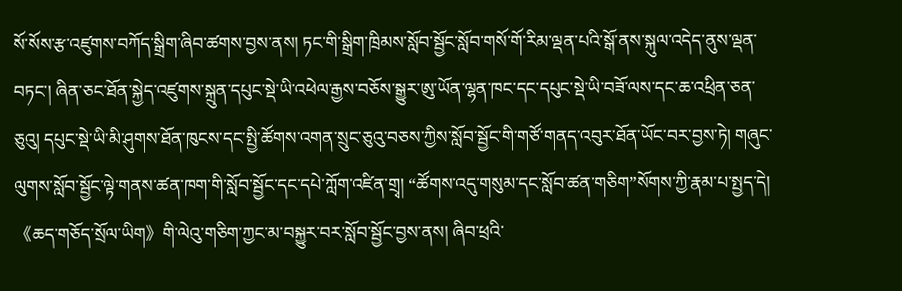སོ་སོས་རྩ་འཛུགས་བཀོད་སྒྲིག་ཞིབ་ཚགས་བྱས་ནས། ཏང་གི་སྒྲིག་ཁྲིམས་སློབ་སྦྱོང་སློབ་གསོ་གོ་རིམ་ལྡན་པའི་སྒོ་ནས་སྐུལ་འདེད་ནུས་ལྡན་བཏང་། ཞིན་ཅང་ཐོན་སྐྱེད་འཛུགས་སྐྲུན་དཔུང་སྡེ་ཡི་འཕེལ་རྒྱས་བཅོས་སྒྱུར་ཨུ་ཡོན་ལྷན་ཁང་དང་དཔུང་སྡེ་ཡི་བཟོ་ལས་དང་ཆ་འཕྲིན་ཅན་ཅུའུ། དཔུང་སྡེ་ཡི་མི་ཤུགས་ཐོན་ཁུངས་དང་སྤྱི་ཚོགས་འགན་སྲུང་ཅུའུ་བཅས་ཀྱིས་སློབ་སྦྱོང་གི་གཙོ་གནད་འབུར་ཐོན་ཡོང་བར་བྱས་ཏེ། གཞུང་ལུགས་སློབ་སྦྱོང་ལྟེ་གནས་ཚན་ཁག་གི་སློབ་སྦྱོང་དང་དཔེ་ཀློག་འཛིན་གྲྭ། “ཚོགས་འདུ་གསུམ་དང་སློབ་ཚན་གཅིག”སོགས་ཀྱི་རྣམ་པ་སྤྱད་དེ། 《ཆད་གཅོད་སྲོལ་ཡིག》གི་ལེའུ་གཅིག་ཀྱང་མ་བསྐྱུར་བར་སློབ་སྦྱོང་བྱས་ནས། ཞིབ་ཕྲའི་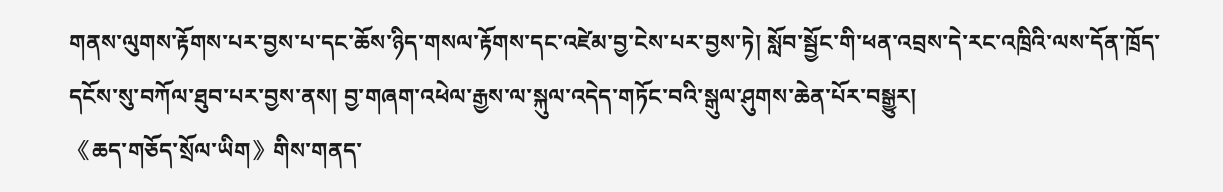གནས་ལུགས་རྟོགས་པར་བྱས་པ་དང་ཆོས་ཉིད་གསལ་རྟོགས་དང་འཛེམ་བྱ་ངེས་པར་བྱས་ཏེ། སློབ་སྦྱོང་གི་ཕན་འབྲས་དེ་རང་འཁྲིའི་ལས་དོན་ཁྲོད་དངོས་སུ་བཀོལ་ཐུབ་པར་བྱས་ནས། བྱ་གཞག་འཕེལ་རྒྱས་ལ་སྐུལ་འདེད་གཏོང་བའི་སྒུལ་ཤུགས་ཆེན་པོར་བསྒྱུར།
《ཆད་གཅོད་སྲོལ་ཡིག》གིས་གནད་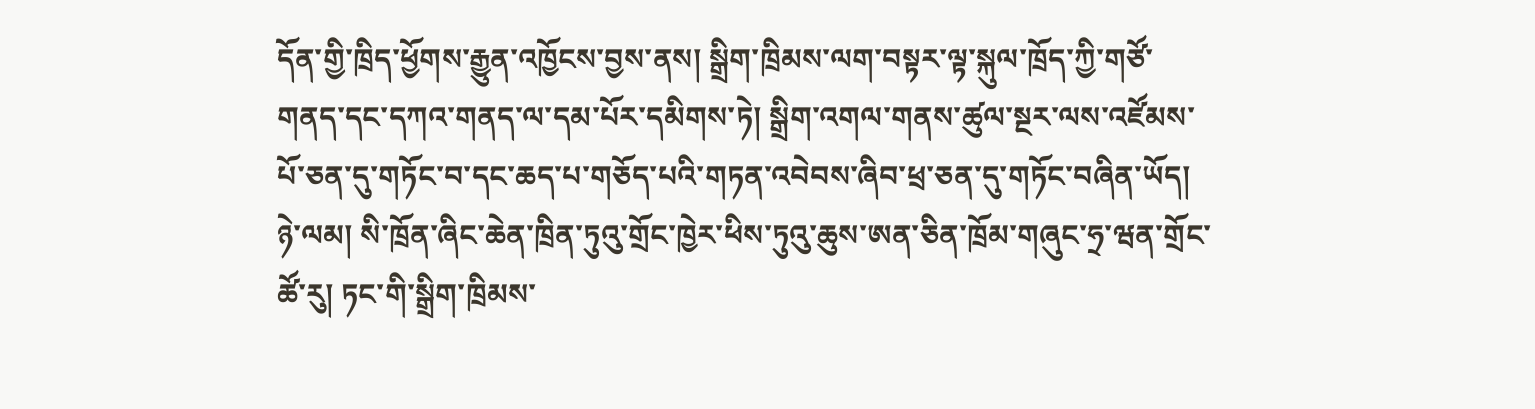དོན་གྱི་ཁྲིད་ཕྱོགས་རྒྱུན་འཁྱོངས་བྱས་ནས། སྒྲིག་ཁྲིམས་ལག་བསྟར་ལྟ་སྐུལ་ཁྲོད་ཀྱི་གཙོ་གནད་དང་དཀའ་གནད་ལ་དམ་པོར་དམིགས་ཏེ། སྒྲིག་འགལ་གནས་ཚུལ་སྔར་ལས་འཛོམས་པོ་ཅན་དུ་གཏོང་བ་དང་ཆད་པ་གཅོད་པའི་གཏན་འབེབས་ཞིབ་ཕྲ་ཅན་དུ་གཏོང་བཞིན་ཡོད། ཉེ་ལམ། སི་ཁྲོན་ཞིང་ཆེན་ཁྲིན་ཏུའུ་གྲོང་ཁྱེར་ཕིས་ཏུའུ་ཆུས་ཨན་ཅིན་ཁྲོམ་གཞུང་ཧྲ་ཝན་གྲོང་ཚོ་རུ། ཏང་གི་སྒྲིག་ཁྲིམས་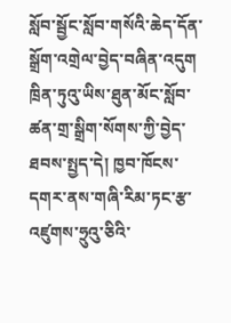སློབ་སྦྱོང་སློབ་གསོའི་ཆེད་དོན་སྒྲོག་འགྲེལ་བྱེད་བཞིན་འདུག ཁྲིན་ཏུའུ་ཡིས་ཐུན་མོང་སློབ་ཚན་གྲ་སྒྲིག་སོགས་ཀྱི་བྱེད་ཐབས་སྤྱད་དེ། ཁྱབ་ཁོངས་དགར་ནས་གཞི་རིམ་ཏང་རྩ་འཛུགས་ཧྲུའུ་ཅིའི་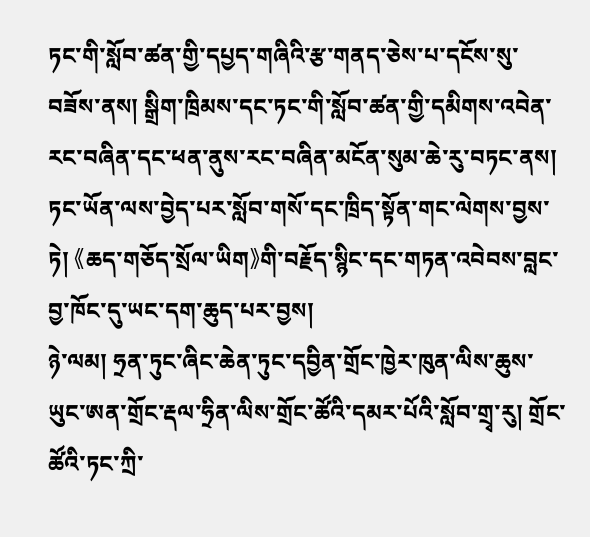ཏང་གི་སློབ་ཚན་གྱི་དཔྱད་གཞིའི་རྩ་གནད་ཅེས་པ་དངོས་སུ་བཟོས་ནས། སྒྲིག་ཁྲིམས་དང་ཏང་གི་སློབ་ཚན་གྱི་དམིགས་འབེན་རང་བཞིན་དང་ཕན་ནུས་རང་བཞིན་མངོན་སུམ་ཆེ་རུ་བཏང་ནས། ཏང་ཡོན་ལས་བྱེད་པར་སློབ་གསོ་དང་ཁྲིད་སྟོན་གང་ལེགས་བྱས་ཏེ། 《ཆད་གཅོད་སྲོལ་ཡིག》གི་བརྗོད་སྙིང་དང་གཏན་འབེབས་བླང་བྱ་ཁོང་དུ་ཡང་དག་ཆུད་པར་བྱས།
ཉེ་ལམ། ཧྲན་ཏུང་ཞིང་ཆེན་ཏུང་དབྱིན་གྲོང་ཁྱེར་ཁུན་ལིས་ཆུས་ཡུང་ཨན་གྲོང་རྡལ་ཧྲིན་ལིས་གྲོང་ཚོའི་དམར་པོའི་སློབ་གྲྭ་རུ། གྲོང་ཚོའི་ཏང་ཀྲི་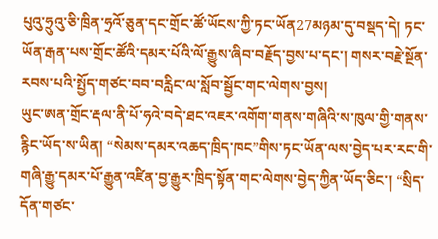པུའུ་ཧྲུའུ་ཅི་ཁྲིན་ཧྲའོ་ཅུན་དང་གྲོང་ཚོ་ཡོངས་ཀྱི་ཏང་ཡོན27མཉམ་དུ་བསྡད་དེ། ཏང་ཡོན་རྒན་པས་གྲོང་ཚོའི་དམར་པོའི་ལོ་རྒྱུས་ཞིབ་བརྗོད་བྱས་པ་དང་། གསར་བརྗེ་སྔོན་རབས་པའི་སྤྱོད་གཙང་བབ་བརླིང་ལ་སློབ་སྦྱོང་གང་ལེགས་བྱས།
ཡུང་ཨན་གྲོང་རྡལ་ནི་པོ་ཧའེ་བདེ་ཐང་འཇར་འགོག་གནས་གཞིའི་ས་ཁུལ་གྱི་གནས་རྙིང་ཡོད་ས་ཡིན། “སེམས་དམར་འཆད་ཁྲིད་ཁང”གིས་ཏང་ཡོན་ལས་བྱེད་པར་རང་གི་གཞི་རྒྱུ་དམར་པོ་རྒྱུན་འཛིན་བྱ་རྒྱུར་ཁྲིད་སྟོན་གང་ལེགས་བྱེད་ཀྱིན་ཡོད་ཅིང་། “སྲིད་དོན་གཙང་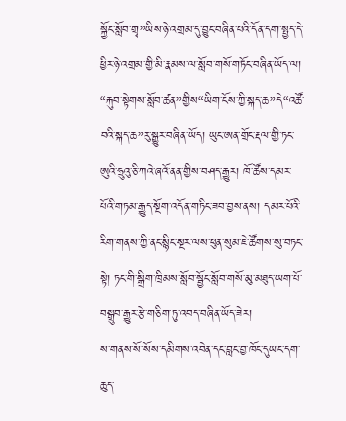སྐྱོང་སློབ་གྲྭ”ཡིས་ཉེ་འགྲམ་དུ་བྱུང་བཞིན་པའི་དོན་དག་སྤྱད་དེ་ཕྱིར་ཉེ་འགྲམ་གྱི་མི་རྣམས་ལ་སློབ་གསོ་གཏོང་བཞིན་ཡོད་ལ། “རྐུབ་སྟེགས་སློབ་ཚན”གྱིས“ཡིག་ངོས་ཀྱི་སྐད་ཆ”དེ“འཚོ་བའི་སྐད་ཆ”རུ་སྒྱུར་བཞིན་ཡོད། ཡུང་ཨན་གྲོང་རྡལ་གྱི་ཏང་ཨུའི་ཧྲུའུ་ཅི་ཀའེ་ཞའོ་ནན་གྱིས་བཤད་རྒྱུར། ཁོ་ཚོས་དམར་པོའི་གཏམ་རྒྱུད་སྔོག་འདོན་གཏིང་ཟབ་བྱས་ནས། དམར་པོའི་རིག་གནས་ཀྱི་ནང་སྙིང་སྔར་ལས་ཕུན་སུམ་ཇེ་ཚོགས་སུ་བཏང་སྟེ། ཏང་གི་སྒྲིག་ཁྲིམས་སློབ་སྦྱོང་སློབ་གསོ་མུ་མཐུད་ཡག་པོ་བསྒྲུབ་རྒྱུར་རྩེ་གཅིག་ཏུ་འབད་བཞིན་ཡོད་ཟེར།
ས་གནས་སོ་སོས་དམིགས་འབེན་དང་བླང་བྱ་ཁོང་དུཡང་དག་ཆུད་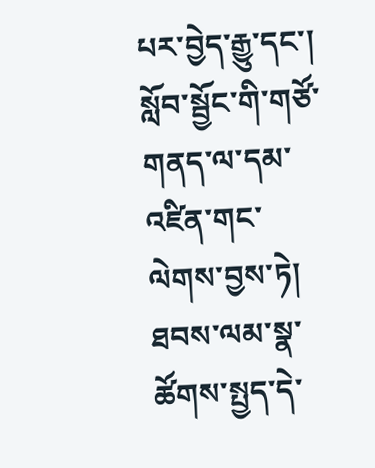པར་བྱེད་རྒྱུ་དང་། སློབ་སྦྱོང་གི་གཙོ་གནད་ལ་དམ་འཛིན་གང་ལེགས་བྱས་ཏེ། ཐབས་ལམ་སྣ་ཚོགས་སྤྱད་དེ་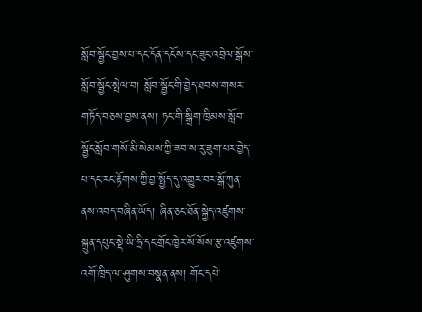སློབ་སྦྱོང་བྱས་པ་དང་དོན་དངོས་དང་ཟུང་འབྲེལ་སྒོས་སློབ་སྦྱོང་སྤེལ་བ། སློབ་སྦྱོང་གི་བྱེད་ཐབས་གསར་གཏོད་བཅས་བྱས་ནས། ཏང་གི་སྒྲིག་ཁྲིམས་སློབ་སྦྱོང་སློབ་གསོ་མི་སེམས་ཀྱི་ཟབ་ས་རུ་ཟུག་པར་བྱེད་པ་དང་རང་རྟོགས་ཀྱི་བྱ་སྤྱོད་དུ་འགྱུར་བར་སྒོ་ཀུན་ནས་འབད་བཞིན་ཡོད། ཞིན་ཅང་ཐོན་སྐྱེད་འཛུགས་སྐྲུན་དཔུང་སྡེ་ཡི་ཧྲི་དང་གྲོང་ཁྱེར་སོ་སོས་རྩ་འཛུགས་འགོ་ཁྲིད་ལ་ཤུགས་བསྣན་ནས། གོང་དཔེ་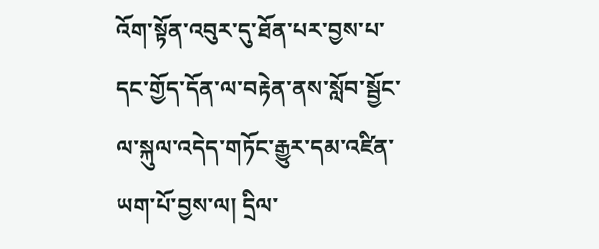འོག་སྟོན་འབུར་དུ་ཐོན་པར་བྱས་པ་དང་གྱོད་དོན་ལ་བརྟེན་ནས་སློབ་སྦྱོང་ལ་སྐུལ་འདེད་གཏོང་རྒྱུར་དམ་འཛིན་ཡག་པོ་བྱས་ལ། དྲིལ་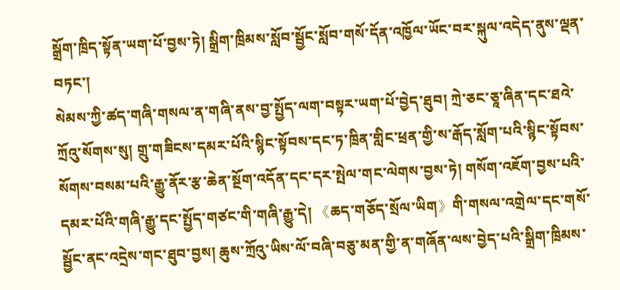སྒྲོག་ཁྲིད་སྟོན་ཡག་པོ་བྱས་ཏེ། སྒྲིག་ཁྲིམས་སློབ་སྦྱོང་སློབ་གསོ་དོན་འཁྱོལ་ཡོང་བར་སྐུལ་འདེད་ནུས་ལྡན་བཏང་།
སེམས་ཀྱི་ཚད་གཞི་གསལ་ན་གཞི་ནས་བྱ་སྤྱོད་ལག་བསྟར་ཡག་པོ་བྱེད་ཐུབ། ཀྲེ་ཅང་ཅཱ་ཞིན་དང་ཐའེ་ཀྲོའུ་སོགས་སུ། གྲུ་གཟིངས་དམར་པོའི་སྙིང་སྟོབས་དང་ཏ་ཁྲིན་གླིང་ཕྲན་གྱི་ས་རྒོད་སློག་པའི་སྙིང་སྟོབས་སོགས་བསམ་པའི་རྒྱུ་ནོར་རྩ་ཆེན་སྔོག་འདོན་དང་དར་སྤེལ་གང་ལེགས་བྱས་ཏེ། གསོག་འཇོག་བྱས་པའི་དམར་པོའི་གཞི་རྒྱུ་དང་སྤྱོད་གཙང་གི་གཞི་རྒྱུ་དེ། 《ཆད་གཅོད་སྲོལ་ཡིག》གི་གསལ་འགྲེལ་དང་གསོ་སྦྱོང་ནང་འདྲེས་གང་ཐུབ་བྱས། ཆུས་ཀྲོའུ་ཡིས་ལོ་བཞི་བཅུ་མན་གྱི་ན་གཞོན་ལས་བྱེད་པའི་སྒྲིག་ཁྲིམས་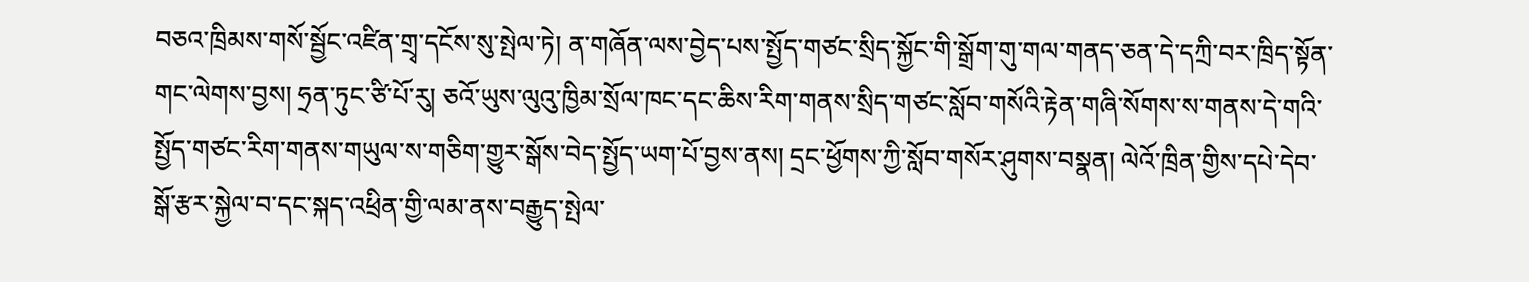བཅའ་ཁྲིམས་གསོ་སྦྱོང་འཛིན་གྲྭ་དངོས་སུ་སྤེལ་ཏེ། ན་གཞོན་ལས་བྱེད་པས་སྤྱོད་གཙང་སྲིད་སྐྱོང་གི་སྒྲོག་གུ་གལ་གནད་ཅན་དེ་དཀྲི་བར་ཁྲིད་སྟོན་གང་ལེགས་བྱས། ཧྲན་ཏུང་ཙི་པོ་རུ། ཅའོ་ཡུས་ལུའུ་ཁྱིམ་སྲོལ་ཁང་དང་ཆིས་རིག་གནས་སྲིད་གཙང་སློབ་གསོའི་རྟེན་གཞི་སོགས་ས་གནས་དེ་གའི་སྤྱོད་གཙང་རིག་གནས་གཡུལ་ས་གཅིག་གྱུར་སྒོས་བེད་སྤྱོད་ཡག་པོ་བྱས་ནས། དྲང་ཕྱོགས་ཀྱི་སློབ་གསོར་ཤུགས་བསྣན། ལེའོ་ཁྲིན་གྱིས་དཔེ་དེབ་སྒོ་རྩར་སྐྱེལ་བ་དང་སྐད་འཕྲིན་གྱི་ལམ་ནས་བརྒྱུད་སྤེལ་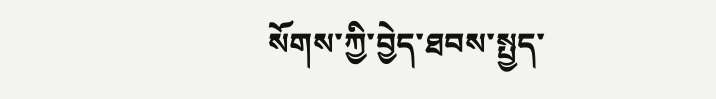སོགས་ཀྱི་བྱེད་ཐབས་སྤྱད་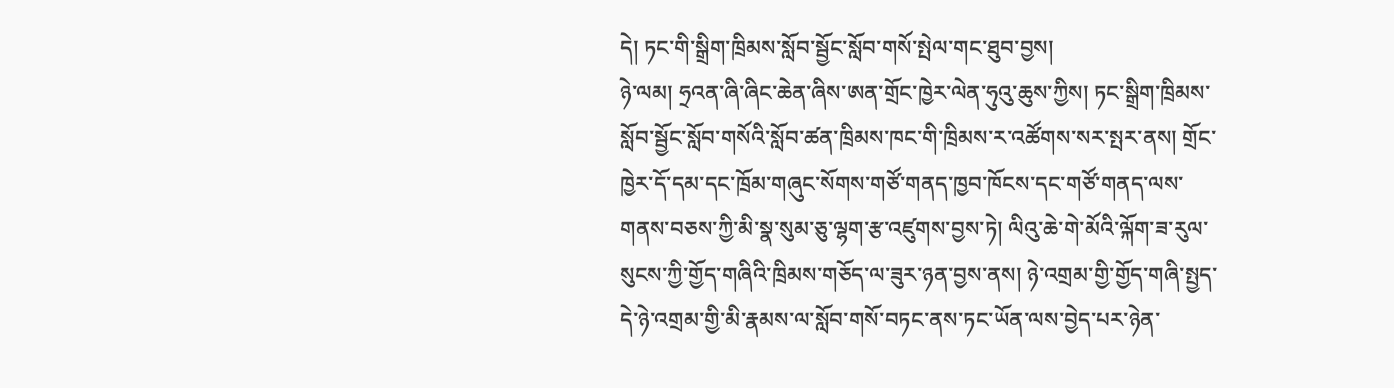དེ། ཏང་གི་སྒྲིག་ཁྲིམས་སློབ་སྦྱོང་སློབ་གསོ་སྤེལ་གང་ཐུབ་བྱས།
ཉེ་ལམ། ཧྲའན་ཞི་ཞིང་ཆེན་ཞིས་ཨན་གྲོང་ཁྱེར་ལེན་ཧུའུ་ཆུས་ཀྱིས། ཏང་སྒྲིག་ཁྲིམས་སློབ་སྦྱོང་སློབ་གསོའི་སློབ་ཚན་ཁྲིམས་ཁང་གི་ཁྲིམས་ར་འཚོགས་སར་སྤར་ནས། གྲོང་ཁྱེར་དོ་དམ་དང་ཁྲོམ་གཞུང་སོགས་གཙོ་གནད་ཁྱབ་ཁོངས་དང་གཙོ་གནད་ལས་གནས་བཅས་ཀྱི་མི་སྣ་སུམ་ཅུ་ལྷག་རྩ་འཛུགས་བྱས་ཏེ། ལིའུ་ཆེ་གེ་མོའི་ལྐོག་ཟ་རུལ་སུངས་ཀྱི་གྱོད་གཞིའི་ཁྲིམས་གཅོད་ལ་ཟུར་ཉན་བྱས་ནས། ཉེ་འགྲམ་གྱི་གྱོད་གཞི་སྤྱད་དེ་ཉེ་འགྲམ་གྱི་མི་རྣམས་ལ་སློབ་གསོ་བཏང་ནས་ཏང་ཡོན་ལས་བྱེད་པར་ཉེན་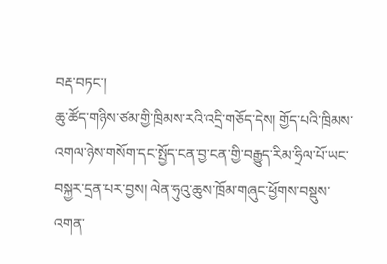བརྡ་བཏང་།
ཆུ་ཚོད་གཉིས་ཙམ་གྱི་ཁྲིམས་རའི་འདྲི་གཅོད་དེས། གྱོད་པའི་ཁྲིམས་འགལ་ཉེས་གསོག་དང་སྤྱོད་ངན་བྱ་ངན་གྱི་བརྒྱུད་རིམ་ཧྲིལ་པོ་ཡང་བསྐྱར་དྲན་པར་བྱས། ལེན་ཧུའུ་ཆུས་ཁྲོམ་གཞུང་ཕྱོགས་བསྡུས་འགན་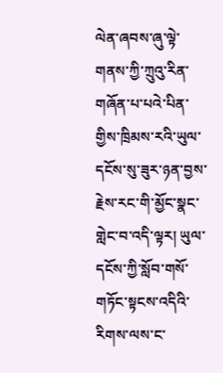ལེན་ཞབས་ཞུ་ལྟེ་གནས་ཀྱི་ཀྲུའུ་རིན་གཞོན་པ་པའེ་པིན་གྱིས་ཁྲིམས་རའི་ཡུལ་དངོས་སུ་ཟུར་ཉན་བྱས་རྗེས་རང་གི་མྱོང་སྣང་གླེང་བ་འདི་ལྟར། ཡུལ་དངོས་ཀྱི་སློབ་གསོ་གཏོང་སྟངས་འདིའི་རིགས་ལས་ང་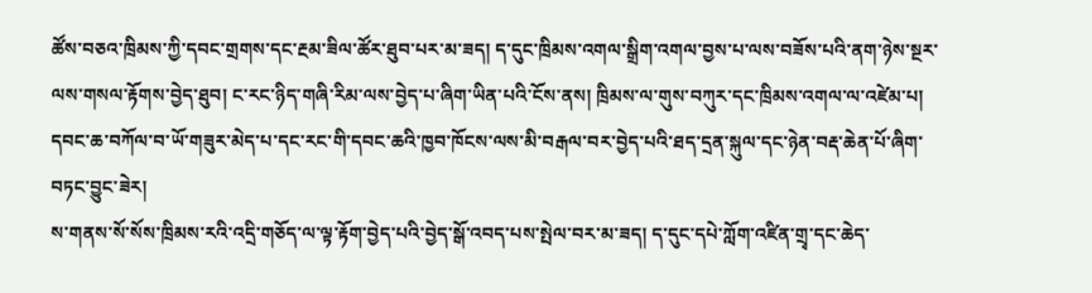ཚོས་བཅའ་ཁྲིམས་ཀྱི་དབང་གྲགས་དང་རྔམ་ཟིལ་ཚོར་ཐུབ་པར་མ་ཟད། ད་དུང་ཁྲིམས་འགལ་སྒྲིག་འགལ་བྱས་པ་ལས་བཟོས་པའི་ནག་ཉེས་སྔར་ལས་གསལ་རྟོགས་བྱེད་ཐུབ། ང་རང་ཉིད་གཞི་རིམ་ལས་བྱེད་པ་ཞིག་ཡིན་པའི་ངོས་ནས། ཁྲིམས་ལ་གུས་བཀུར་དང་ཁྲིམས་འགལ་ལ་འཛེམ་པ། དབང་ཆ་བཀོལ་བ་ཡོ་གཟུར་མེད་པ་དང་རང་གི་དབང་ཆའི་ཁྱབ་ཁོངས་ལས་མི་བརྒལ་བར་བྱེད་པའི་ཐད་དྲན་སྐུལ་དང་ཉེན་བརྡ་ཆེན་པོ་ཞིག་བཏང་བྱུང་ཟེར།
ས་གནས་སོ་སོས་ཁྲིམས་རའི་འདྲི་གཅོད་ལ་ལྟ་རྟོག་བྱེད་པའི་བྱེད་སྒོ་འབད་པས་སྤེལ་བར་མ་ཟད། ད་དུང་དཔེ་ཀློག་འཛིན་གྲྭ་དང་ཆེད་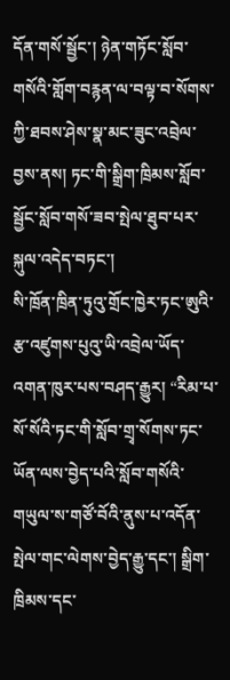དོན་གསོ་སྦྱོང་། ཉེན་གཏོང་སློབ་གསོའི་གློག་བརྙན་ལ་བལྟ་བ་སོགས་ཀྱི་ཐབས་ཤེས་སྣ་མང་ཟུང་འབྲེལ་བྱས་ནས། ཏང་གི་སྒྲིག་ཁྲིམས་སློབ་སྦྱོང་སློབ་གསོ་ཟབ་སྤེལ་ཐུབ་པར་སྐུལ་འདེད་བཏང་།
སི་ཁྲོན་ཁྲིན་ཏུའུ་གྲོང་ཁྱེར་ཏང་ཨུའི་རྩ་འཛུགས་པུའུ་ཡི་འབྲེལ་ཡོད་འགན་ཁུར་པས་བཤད་རྒྱུར། “རིམ་པ་སོ་སོའི་ཏང་གི་སློབ་གྲྭ་སོགས་ཏང་ཡོན་ལས་བྱེད་པའི་སློབ་གསོའི་གཡུལ་ས་གཙོ་བོའི་ནུས་པ་འདོན་སྤེལ་གང་ལེགས་བྱེད་རྒྱུ་དང་། སྒྲིག་ཁྲིམས་དང་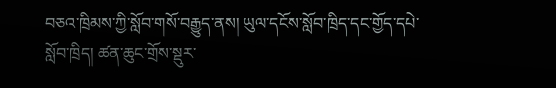བཅའ་ཁྲིམས་ཀྱི་སློབ་གསོ་བརྒྱུད་ནས། ཡུལ་དངོས་སློབ་ཁྲིད་དང་གྱོད་དཔེ་སློབ་ཁྲིད། ཚན་ཆུང་གྲོས་སྡུར་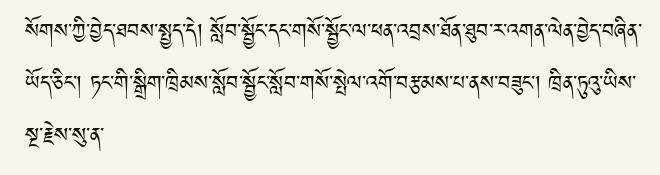སོགས་ཀྱི་བྱེད་ཐབས་སྤྱད་དེ། སློབ་སྦྱོང་དང་གསོ་སྦྱོང་ལ་ཕན་འབྲས་ཐོན་ཐུབ་ར་འགན་ལེན་བྱེད་བཞིན་ཡོད་ཅིང་། ཏང་གི་སྒྲིག་ཁྲིམས་སློབ་སྦྱོང་སློབ་གསོ་སྤེལ་འགོ་བརྩམས་པ་ནས་བཟུང་། ཁྲིན་ཏུའུ་ཡིས་སྔ་རྗེས་སུ་ན་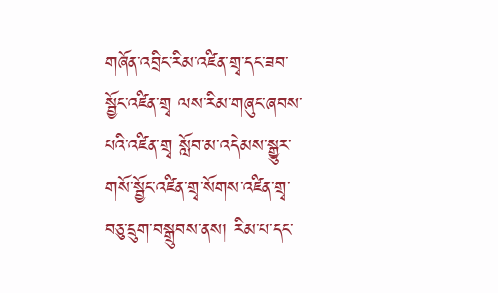གཞོན་འབྲིང་རིམ་འཛིན་གྲྭ་དང་ཟབ་སྦྱོང་འཛིན་གྲྭ ལས་རིམ་གཞུང་ཞབས་པའི་འཛིན་གྲྭ སློབ་མ་འདེམས་སྒྱུར་གསོ་སྦྱོང་འཛིན་གྲྭ་སོགས་འཛིན་གྲྭ་བཅུ་དྲུག་བསྒྲུབས་ནས། རིམ་པ་དང་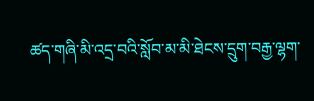ཚད་གཞི་མི་འདྲ་བའི་སློབ་མ་མི་ཐེངས་དྲུག་བརྒྱ་ལྷག་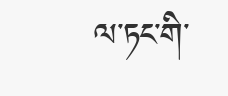ལ་ཏང་གི་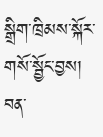སྒྲིག་ཁྲིམས་སྐོར་གསོ་སྦྱོང་བྱས།
བན་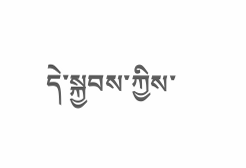དེ་སྐྱབས་ཀྱིས་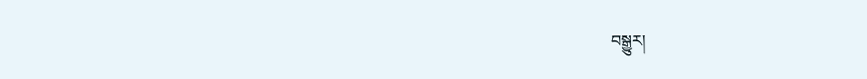བསྒྱུར།